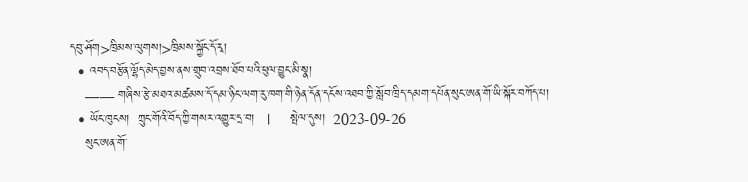དབུ་ཤོག>ཁྲིམས་ལུགས།>ཁྲིམས་སྐྱོང་དོ་རྭ།
  • འབད་བརྩོན་ལྷོད་མེད་བྱས་ནས་གྲུབ་འབྲས་ཐོབ་པའི་ཕུལ་བྱུང་མི་སྣ།
    —— གཞིས་རྩེ་མཐའ་མཚམས་དོ་དམ་ཉིང་ལག་རུ་ཁག་གི་ཉེན་དོན་དངོས་འཐབ་ཀྱི་སློབ་ཁྲིད་དམག་དཔོན་སུང་ཨན་གོ་ཡི་སྐོར་བཀོད་པ།
  • ཡོང་ཁུངས།  ཀྲུང་གོའི་བོད་ཀྱི་གསར་འགྱུར་དྲ་བ།   |     སྤེལ་དུས།  2023-09-26
    སུང་ཨན་གོ་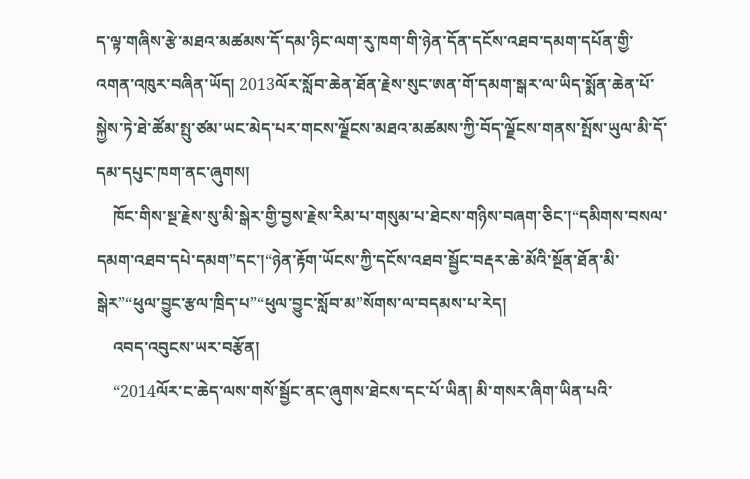ད་ལྟ་གཞིས་རྩེ་མཐའ་མཚམས་དོ་དམ་ཉིང་ལག་རུ་ཁག་གི་ཉེན་དོན་དངོས་འཐབ་དམག་དཔོན་གྱི་འགན་འཁུར་བཞིན་ཡོད། 2013ལོར་སློབ་ཆེན་ཐོན་རྗེས་སུང་ཨན་གོ་དམག་སྒར་ལ་ཡིད་སྨོན་ཆེན་པོ་སྐྱེས་ཏེ་ཐེ་ཚོམ་སྤུ་ཙམ་ཡང་མེད་པར་གངས་ལྗོངས་མཐའ་མཚམས་ཀྱི་བོད་ལྗོངས་གནས་སྤོས་ཡུལ་མི་དོ་དམ་དཔུང་ཁག་ནང་ཞུགས།
    ཁོང་གིས་སྔ་རྗེས་སུ་མི་སྒེར་གྱི་བྱས་རྗེས་རིམ་པ་གསུམ་པ་ཐེངས་གཉིས་བཞག་ཅིང་།“དམིགས་བསལ་དམག་འཐབ་དཔེ་དམག”དང་།“ཉེན་རྟོག་ཡོངས་ཀྱི་དངོས་འཐབ་སྦྱོང་བརྡར་ཆེ་མོའི་སྔོན་ཐོན་མི་སྒེར”“ཕུལ་བྱུང་རྩལ་ཁྲིད་པ”“ཕུལ་བྱུང་སློབ་མ”སོགས་ལ་བདམས་པ་རེད།
    འབད་འབུངས་ཡར་བརྩོན།
    “2014ལོར་ང་ཆེད་ལས་གསོ་སྦྱོང་ནང་ཞུགས་ཐེངས་དང་པོ་ཡིན། མི་གསར་ཞིག་ཡིན་པའི་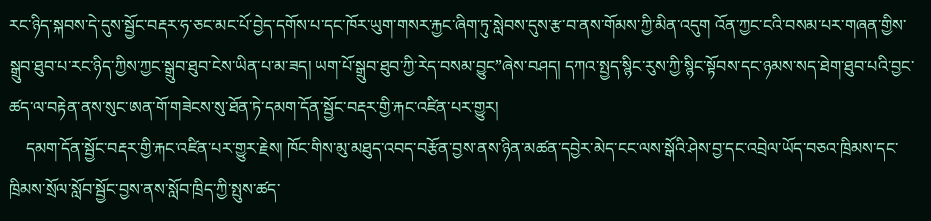རང་ཉིད་སྐབས་དེ་དུས་སྦྱོང་བརྡར་ཧ་ཅང་མང་པོ་བྱེད་དགོས་པ་དང་ཁོར་ཡུག་གསར་རྐྱང་ཞིག་ཏུ་སླེབས་དུས་རྩ་བ་ནས་གོམས་ཀྱི་མིན་འདུག འོན་ཀྱང་ངའི་བསམ་པར་གཞན་གྱིས་སྒྲུབ་ཐུབ་པ་རང་ཉིད་ཀྱིས་ཀྱང་སྒྲུབ་ཐུབ་ངེས་ཡིན་པ་མ་ཟད། ཡག་པོ་སྒྲུབ་ཐུབ་ཀྱི་རེད་བསམ་བྱུང”ཞེས་བཤད། དཀའ་སྤྱད་སྙིང་རུས་ཀྱི་སྙིང་སྟོབས་དང་ཉམས་སད་ཐེག་ཐུབ་པའི་བྱང་ཚད་ལ་བརྟེན་ནས་སུང་ཨན་གོ་གཟེངས་སུ་ཐོན་ཏེ་དམག་དོན་སྦྱོང་བརྡར་གྱི་རྐང་འཛིན་པར་གྱུར།
    དམག་དོན་སྦྱོང་བརྡར་གྱི་རྐང་འཛིན་པར་གྱུར་རྗེས། ཁོང་གིས་མུ་མཐུད་འབད་བརྩོན་བྱས་ནས་ཉིན་མཚན་དབྱེར་མེད་ངང་ལས་སྒོའི་ཤེས་བྱ་དང་འབྲེལ་ཡོད་བཅའ་ཁྲིམས་དང་ཁྲིམས་སྲོལ་སློབ་སྦྱོང་བྱས་ནས་སློབ་ཁྲིད་ཀྱི་སྤུས་ཚད་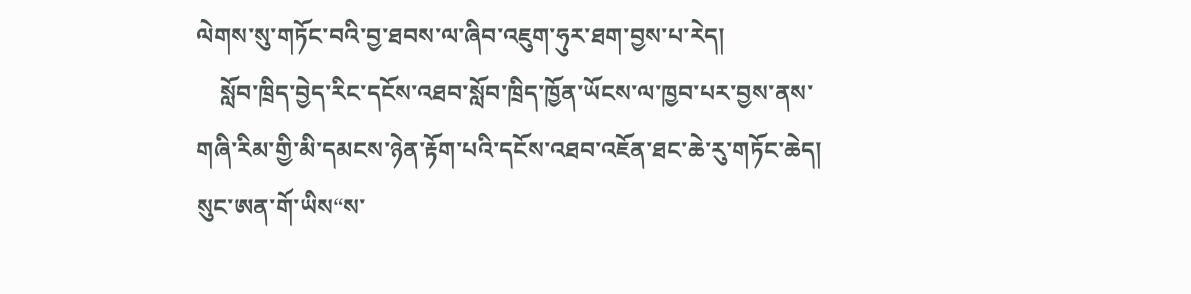ལེགས་སུ་གཏོང་བའི་བྱ་ཐབས་ལ་ཞིབ་འཇུག་ཧུར་ཐག་བྱས་པ་རེད།
    སློབ་ཁྲིད་བྱེད་རིང་དངོས་འཐབ་སློབ་ཁྲིད་ཁྱོན་ཡོངས་ལ་ཁྱབ་པར་བྱས་ནས་གཞི་རིམ་གྱི་མི་དམངས་ཉེན་རྟོག་པའི་དངོས་འཐབ་འཇོན་ཐང་ཆེ་རུ་གཏོང་ཆེད། སུང་ཨན་གོ་ཡིས“ས་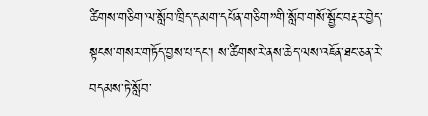ཚིགས་གཅིག་ལ་སློབ་ཁྲིད་དམག་དཔོན་གཅིག”གི་སློབ་གསོ་སྦྱོང་བརྡར་བྱེད་སྟངས་གསར་གཏོད་བྱས་པ་དང་། ས་ཚིགས་རེ་ནས་ཆེད་ལས་འཇོན་ཐང་ཅན་རེ་བདམས་ཏེ་སློབ་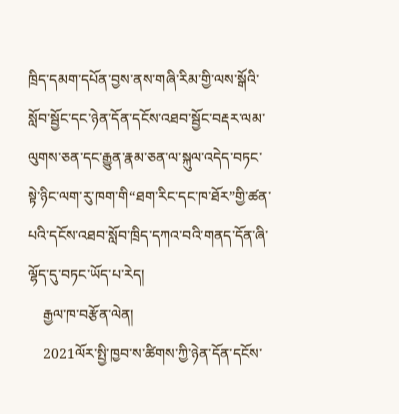ཁྲིད་དམག་དཔོན་བྱས་ནས་གཞི་རིམ་གྱི་ལས་སྒོའི་སློབ་སྦྱོང་དང་ཉེན་དོན་དངོས་འཐབ་སྦྱོང་བརྡར་ལམ་ལུགས་ཅན་དང་རྒྱུན་རྣམ་ཅན་ལ་སྐུལ་འདེད་བཏང་སྟེ་ཉིང་ལག་རུ་ཁག་གི“ཐག་རིང་དང་ཁ་ཐོར”གྱི་ཚན་པའི་དངོས་འཐབ་སློབ་ཁྲིད་དཀའ་བའི་གནད་དོན་ཞི་ལྷོད་དུ་བཏང་ཡོད་པ་རེད།
    རྒྱལ་ཁ་བརྩོན་ལེན།
    2021ལོར་སྤྱི་ཁྱབ་ས་ཚིགས་ཀྱི་ཉེན་དོན་དངོས་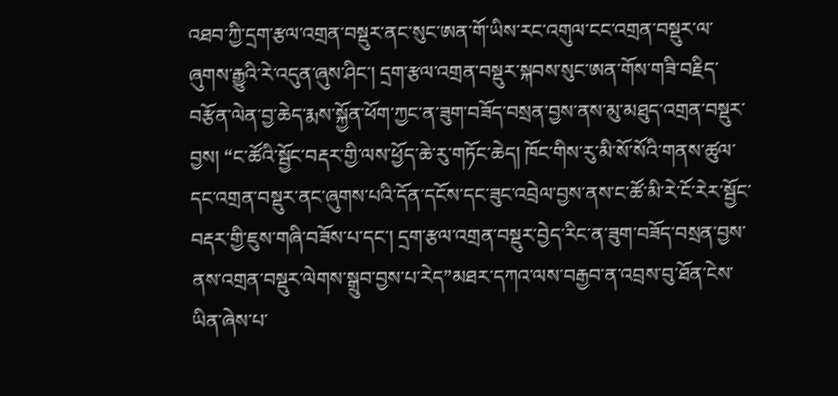འཐབ་ཀྱི་དྲག་རྩལ་འགྲན་བསྡུར་ནང་སུང་ཨན་གོ་ཡིས་རང་འགུལ་ངང་འགྲན་བསྡུར་ལ་ཞུགས་རྒྱུའི་རེ་འདུན་ཞུས་ཤིང་། དྲག་རྩལ་འགྲན་བསྡུར་སྐབས་སུང་ཨན་གོས་གཟི་བརྗིད་བརྩོན་ལེན་བྱ་ཆེད་རྨས་སྐྱོན་ཕོག་ཀྱང་ན་ཟུག་བཟོད་བསྲན་བྱས་ནས་མུ་མཐུད་འགྲན་བསྡུར་བྱས། “ང་ཚོའི་སྦྱོང་བརྡར་གྱི་ལས་ཕྱོད་ཆེ་རུ་གཏོང་ཆེད། ཁོང་གིས་རུ་མི་སོ་སོའི་གནས་ཚུལ་དང་འགྲན་བསྡུར་ནང་ཞུགས་པའི་དོན་དངོས་དང་ཟུང་འབྲེལ་བྱས་ནས་ང་ཚོ་མི་རེ་ངོ་རེར་སྦྱོང་བརྡར་གྱི་ཇུས་གཞི་བཟོས་པ་དང་། དྲག་རྩལ་འགྲན་བསྡུར་བྱེད་རིང་ན་ཟུག་བཟོད་བསྲན་བྱས་ནས་འགྲན་བསྡུར་ལེགས་སྒྲུབ་བྱས་པ་རེད”མཐར་དཀའ་ལས་བརྒྱབ་ན་འབྲས་བུ་ཐོན་ངེས་ཡིན་ཞེས་པ་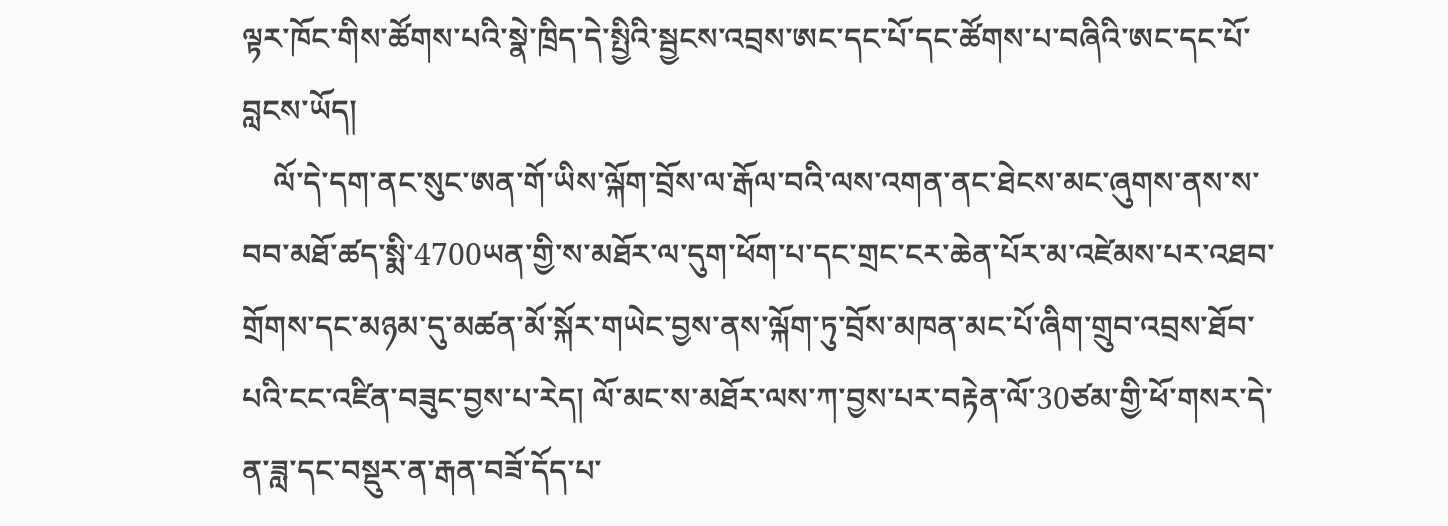ལྟར་ཁོང་གིས་ཚོགས་པའི་སྣེ་ཁྲིད་དེ་སྤྱིའི་སྦྱངས་འབྲས་ཨང་དང་པོ་དང་ཚོགས་པ་བཞིའི་ཨང་དང་པོ་བླངས་ཡོད།
    ལོ་དེ་དག་ནང་སུང་ཨན་གོ་ཡིས་ལྐོག་བྲོས་ལ་རྒོལ་བའི་ལས་འགན་ནང་ཐེངས་མང་ཞུགས་ནས་ས་བབ་མཐོ་ཚད་སྨི་4700ཡན་གྱི་ས་མཐོར་ལ་དུག་ཕོག་པ་དང་གྲང་ངར་ཆེན་པོར་མ་འཛེམས་པར་འཐབ་གྲོགས་དང་མཉམ་དུ་མཚན་མོ་སྐོར་གཡེང་བྱས་ནས་ལྐོག་ཏུ་བྲོས་མཁན་མང་པོ་ཞིག་གྲུབ་འབྲས་ཐོབ་པའི་ངང་འཛིན་བཟུང་བྱས་པ་རེད། ལོ་མང་ས་མཐོར་ལས་ཀ་བྱས་པར་བརྟེན་ལོ་30ཙམ་གྱི་ཕོ་གསར་དེ་ན་ཟླ་དང་བསྡུར་ན་རྒན་བཟོ་དོད་པ་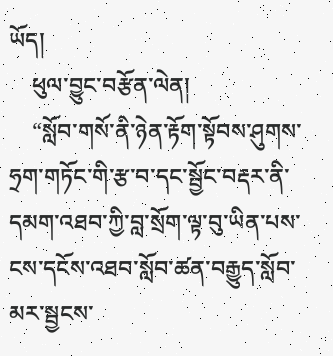ཡོད།
    ཕུལ་བྱུང་བརྩོན་ལེན།
    “སློབ་གསོ་ནི་ཉེན་རྟོག་སྟོབས་ཤུགས་ཧྲག་གཏོང་གི་རྩ་བ་དང་སྦྱོང་བརྡར་ནི་དམག་འཐབ་ཀྱི་བླ་སྲོག་ལྟ་བུ་ཡིན་པས་ངས་དངོས་འཐབ་སློབ་ཚན་བརྒྱུད་སློབ་མར་སྦྱངས་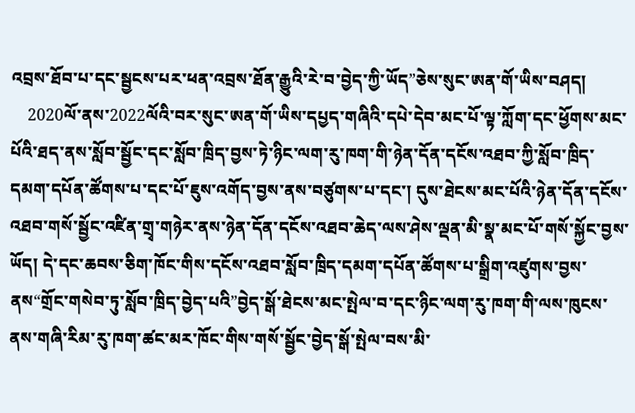འབྲས་ཐོབ་པ་དང་སྦྱངས་པར་ཕན་འབྲས་ཐོན་རྒྱུའི་རེ་བ་བྱེད་ཀྱི་ཡོད”ཅེས་སུང་ཨན་གོ་ཡིས་བཤད།
    2020ལོ་ནས་2022ལོའི་བར་སུང་ཨན་གོ་ཡིས་དཔྱད་གཞིའི་དཔེ་དེབ་མང་པོ་ལྟ་ཀློག་དང་ཕྱོགས་མང་པོའི་ཐད་ནས་སློབ་སྦྱོང་དང་སློབ་ཁྲིད་བྱས་ཏེ་ཉིང་ལག་རུ་ཁག་གི་ཉེན་དོན་དངོས་འཐབ་ཀྱི་སློབ་ཁྲིད་དམག་དཔོན་ཚོགས་པ་དང་པོ་ཇུས་འགོད་བྱས་ནས་བཙུགས་པ་དང་། དུས་ཐེངས་མང་པོའི་ཉེན་དོན་དངོས་འཐབ་གསོ་སྦྱོང་འཛིན་གྲྭ་གཉེར་ནས་ཉེན་དོན་དངོས་འཐབ་ཆེད་ལས་ཤེས་ལྡན་མི་སྣ་མང་པོ་གསོ་སྐྱོང་བྱས་ཡོད། དེ་དང་ཆབས་ཅིག་ཁོང་གིས་དངོས་འཐབ་སློབ་ཁྲིད་དམག་དཔོན་ཚོགས་པ་སྒྲིག་འཛུགས་བྱས་ནས“གྲོང་གསེབ་ཏུ་སློབ་ཁྲིད་བྱེད་པའི”བྱེད་སྒོ་ཐེངས་མང་སྤེལ་བ་དང་ཉིང་ལག་རུ་ཁག་གི་ལས་ཁུངས་ནས་གཞི་རིམ་རུ་ཁག་ཚང་མར་ཁོང་གིས་གསོ་སྦྱོང་བྱེད་སྒོ་སྤེལ་བས་མི་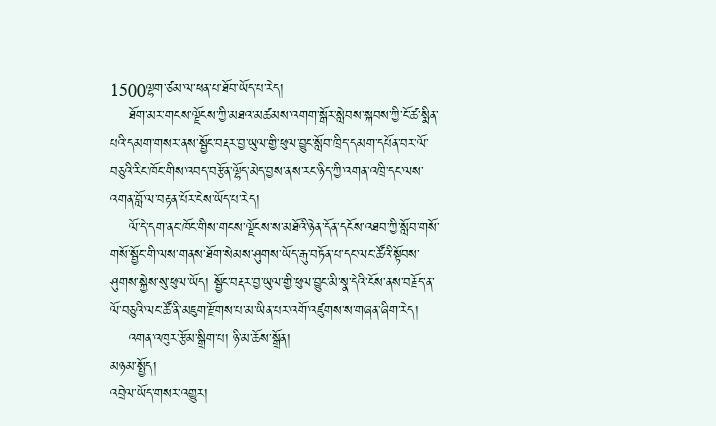1500ལྷག་ཙམ་ལ་ཕན་པ་ཐོབ་ཡོད་པ་རེད།
    ཐོག་མར་གངས་ལྗོངས་ཀྱི་མཐའ་མཚམས་འགག་སྒོར་སླེབས་སྐབས་ཀྱི་ངོ་ཚ་སྨིན་པའི་དམག་གསར་ནས་སྦྱོང་བརྡར་བྱ་ཡུལ་གྱི་ཕུལ་བྱུང་སློབ་ཁྲིད་དམག་དཔོན་བར་ལོ་བཅུའི་རིང་ཁོང་གིས་འབད་བརྩོན་ལྷོད་མེད་བྱས་ནས་རང་ཉིད་ཀྱི་འགན་འཁྲི་དང་ལས་འགན་བློ་ལ་བརྟན་པོར་ངེས་ཡོད་པ་རེད།
    ལོ་དེ་དག་ནང་ཁོང་གིས་གངས་ལྗོངས་ས་མཐོའི་ཉེན་དོན་དངོས་འཐབ་ཀྱི་སློབ་གསོ་གསོ་སྦྱོང་གི་ལས་གནས་ཐོག་སེམས་ཤུགས་ཡོད་རྒུ་བཏོན་པ་དང་ལང་ཚོའི་སྟོབས་ཤུགས་སྐྱེས་སུ་ཕུལ་ཡོད། སྦྱོང་བརྡར་བྱ་ཡུལ་གྱི་ཕུལ་བྱུང་མི་སྣ་དེའི་ངོས་ནས་བརྗོད་ན་ལོ་བཅུའི་ལང་ཚོ་ནི་མཇུག་རྫོགས་པ་མ་ཡིན་པར་འགོ་འཛུགས་ས་གཞན་ཞིག་རེད།
    འགན་འཁུར་རྩོམ་སྒྲིག་པ། ཉི་མ་ཆོས་སྒྲོན།
མཉམ་སྤྱོད།
འབྲེལ་ཡོད་གསར་འགྱུར།